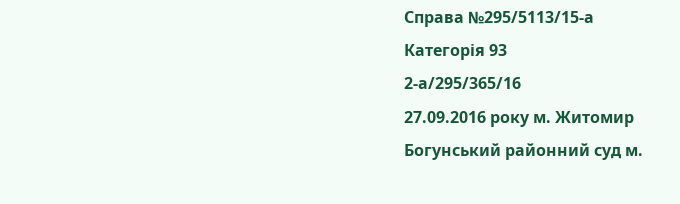Справа №295/5113/15-а
Категорія 93
2-а/295/365/16
27.09.2016 року м. Житомир
Богунський районний суд м.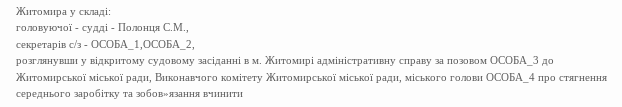Житомира у складі:
головуючої - судді - Полонця С.М.,
секретарів с/з - ОСОБА_1,ОСОБА_2,
розглянувши у відкритому судовому засіданні в м. Житомирі адміністративну справу за позовом ОСОБА_3 до Житомирської міської ради, Виконавчого комітету Житомирської міської ради, міського голови ОСОБА_4 про стягнення середнього заробітку та зобов»язання вчинити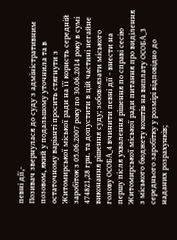певні дії,-
Позивач звернулася до суду з адміністративним позовом, який у подальшому уточнила та в остаточному варіанті просить стягнути з Житомирської міської ради на її користь середній заробіток з 05.06.2007 року по 30.06.2014 року в сумі 474821,28 грн. та допустити в цій частині негайне виконання рішення суду; зобов»язати міського голову ОСОБА_4 вчинити певні дії - внести на першу після ухвалення рішення по справі сесію Житомирської міської ради питання про виділення з міського бюджету коштів на виплату ОСОБА_3 середнього заробітку у розмірі відповідно до наданих розрахунків;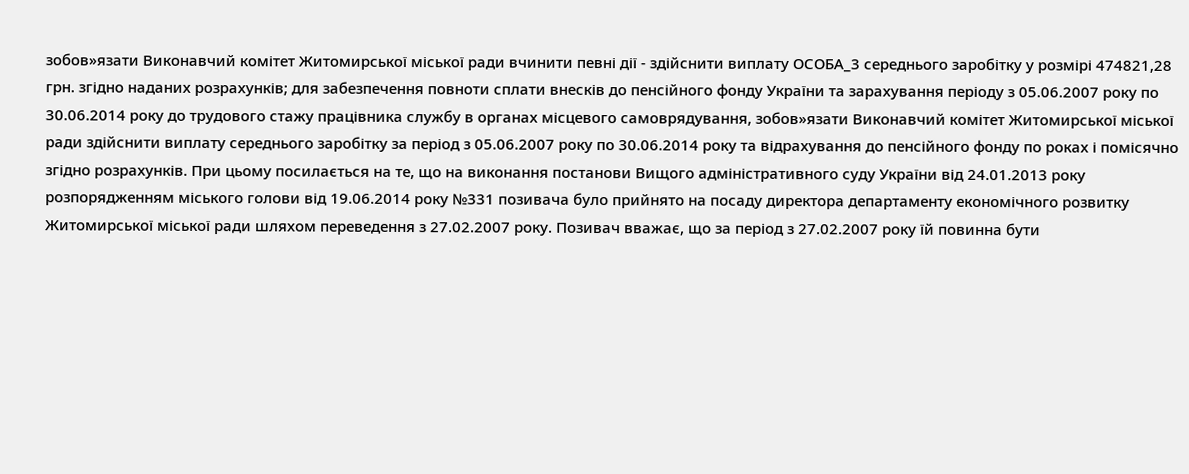зобов»язати Виконавчий комітет Житомирської міської ради вчинити певні дії - здійснити виплату ОСОБА_3 середнього заробітку у розмірі 474821,28 грн. згідно наданих розрахунків; для забезпечення повноти сплати внесків до пенсійного фонду України та зарахування періоду з 05.06.2007 року по 30.06.2014 року до трудового стажу працівника службу в органах місцевого самоврядування, зобов»язати Виконавчий комітет Житомирської міської ради здійснити виплату середнього заробітку за період з 05.06.2007 року по 30.06.2014 року та відрахування до пенсійного фонду по роках і помісячно згідно розрахунків. При цьому посилається на те, що на виконання постанови Вищого адміністративного суду України від 24.01.2013 року розпорядженням міського голови від 19.06.2014 року №331 позивача було прийнято на посаду директора департаменту економічного розвитку Житомирської міської ради шляхом переведення з 27.02.2007 року. Позивач вважає, що за період з 27.02.2007 року їй повинна бути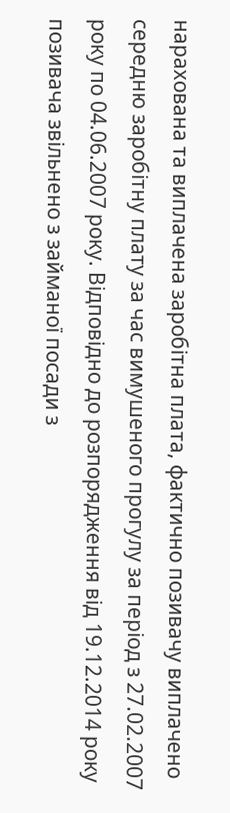нарахована та виплачена заробітна плата, фактично позивачу виплачено середню заробітну плату за час вимушеного прогулу за період з 27.02.2007 року по 04.06.2007 року. Відповідно до розпорядження від 19.12.2014 року позивача звільнено з займаної посади з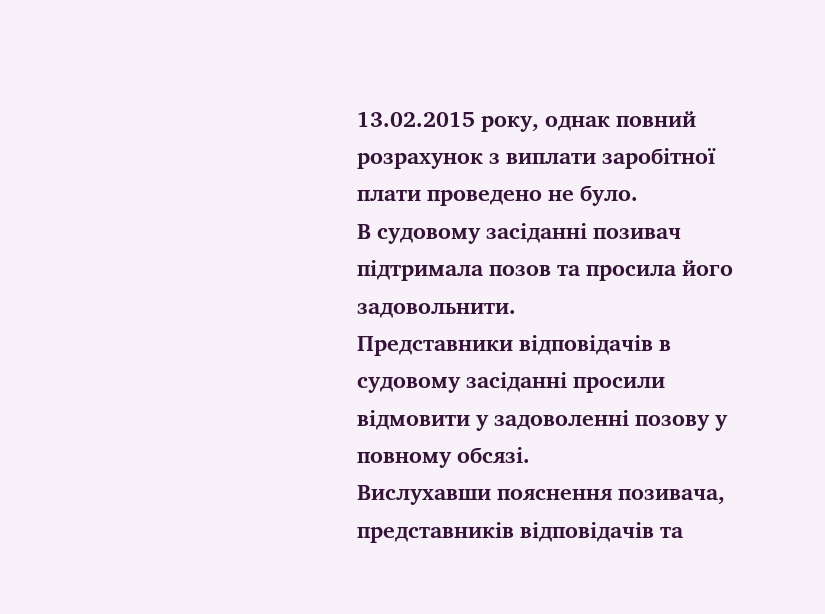13.02.2015 року, однак повний розрахунок з виплати заробітної плати проведено не було.
В судовому засіданні позивач підтримала позов та просила його задовольнити.
Представники відповідачів в судовому засіданні просили відмовити у задоволенні позову у повному обсязі.
Вислухавши пояснення позивача, представників відповідачів та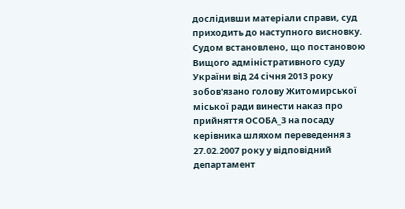дослідивши матеріали справи, суд приходить до наступного висновку.
Судом встановлено, що постановою Вищого адміністративного суду України від 24 січня 2013 року зобов'язано голову Житомирської міської ради винести наказ про прийняття ОСОБА_3 на посаду керівника шляхом переведення з 27.02.2007 року у відповідний департамент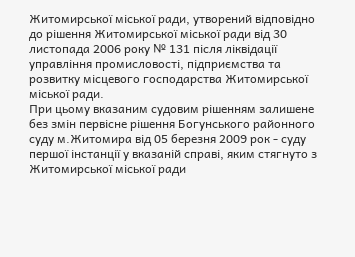Житомирської міської ради, утворений відповідно до рішення Житомирської міської ради від 30 листопада 2006 року № 131 після ліквідації управління промисловості, підприємства та розвитку місцевого господарства Житомирської міської ради.
При цьому вказаним судовим рішенням залишене без змін первісне рішення Богунського районного суду м.Житомира від 05 березня 2009 рок - суду першої інстанції у вказаній справі, яким стягнуто з Житомирської міської ради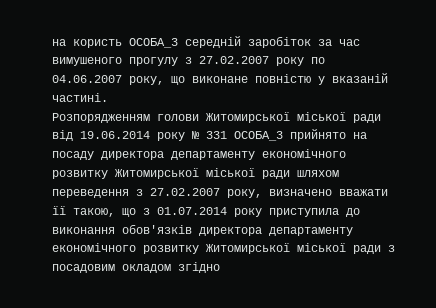на користь ОСОБА_3 середній заробіток за час вимушеного прогулу з 27.02.2007 року по 04.06.2007 року, що виконане повністю у вказаній частині.
Розпорядженням голови Житомирської міської ради від 19.06.2014 року № 331 ОСОБА_3 прийнято на посаду директора департаменту економічного розвитку Житомирської міської ради шляхом переведення з 27.02.2007 року, визначено вважати її такою, що з 01.07.2014 року приступила до виконання обов'язків директора департаменту економічного розвитку Житомирської міської ради з посадовим окладом згідно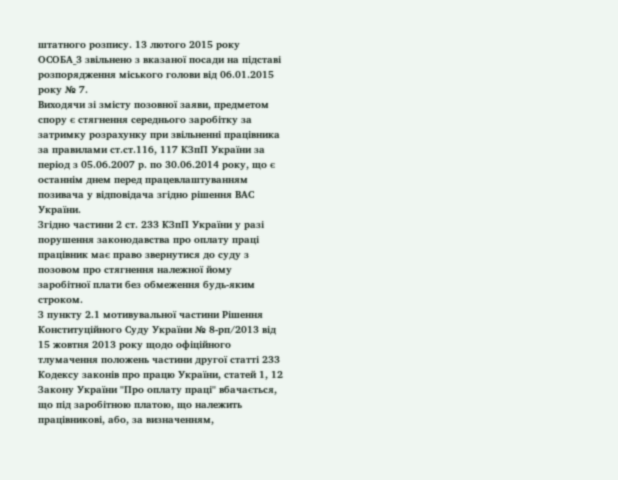штатного розпису. 13 лютого 2015 року ОСОБА_3 звільнено з вказаної посади на підставі розпорядження міського голови від 06.01.2015 року № 7.
Виходячи зі змісту позовної заяви, предметом спору є стягнення середнього заробітку за затримку розрахунку при звільненні працівника за правилами ст.ст.116, 117 КЗпП України за період з 05.06.2007 р. по 30.06.2014 року, що є останнім днем перед працевлаштуванням позивача у відповідача згідно рішення ВАС України.
Згідно частини 2 ст. 233 КЗпП України у разі порушення законодавства про оплату праці працівник має право звернутися до суду з позовом про стягнення належної йому заробітної плати без обмеження будь-яким строком.
З пункту 2.1 мотивувальної частини Рішення Конституційного Суду України № 8-рп/2013 від 15 жовтня 2013 року щодо офіційного тлумачення положень частини другої статті 233 Кодексу законів про працю України, статей 1, 12 Закону України "Про оплату праці" вбачається, що під заробітною платою, що належить працівникові, або, за визначенням,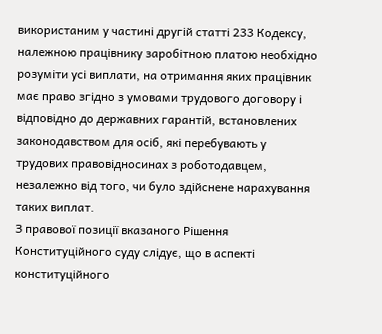використаним у частині другій статті 233 Кодексу, належною працівнику заробітною платою необхідно розуміти усі виплати, на отримання яких працівник має право згідно з умовами трудового договору і відповідно до державних гарантій, встановлених законодавством для осіб, які перебувають у трудових правовідносинах з роботодавцем, незалежно від того, чи було здійснене нарахування таких виплат.
З правової позиції вказаного Рішення Конституційного суду слідує, що в аспекті конституційного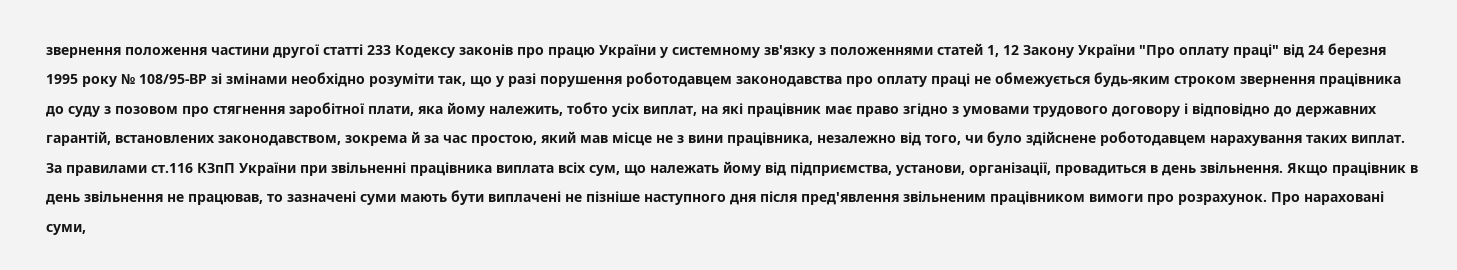звернення положення частини другої статті 233 Кодексу законів про працю України у системному зв'язку з положеннями статей 1, 12 Закону України "Про оплату праці" від 24 березня 1995 року № 108/95-ВР зі змінами необхідно розуміти так, що у разі порушення роботодавцем законодавства про оплату праці не обмежується будь-яким строком звернення працівника до суду з позовом про стягнення заробітної плати, яка йому належить, тобто усіх виплат, на які працівник має право згідно з умовами трудового договору і відповідно до державних гарантій, встановлених законодавством, зокрема й за час простою, який мав місце не з вини працівника, незалежно від того, чи було здійснене роботодавцем нарахування таких виплат.
За правилами ст.116 КЗпП України при звільненні працівника виплата всіх сум, що належать йому від підприємства, установи, організації, провадиться в день звільнення. Якщо працівник в день звільнення не працював, то зазначені суми мають бути виплачені не пізніше наступного дня після пред'явлення звільненим працівником вимоги про розрахунок. Про нараховані суми,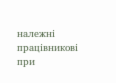належні працівникові при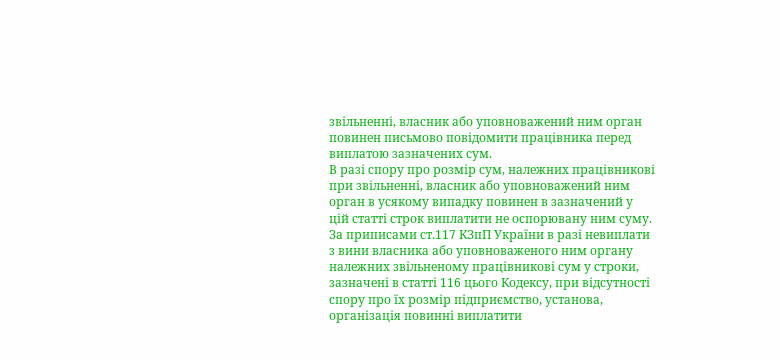звільненні, власник або уповноважений ним орган повинен письмово повідомити працівника перед виплатою зазначених сум.
В разі спору про розмір сум, належних працівникові при звільненні, власник або уповноважений ним орган в усякому випадку повинен в зазначений у цій статті строк виплатити не оспорювану ним суму.
За приписами ст.117 КЗпП України в разі невиплати з вини власника або уповноваженого ним органу належних звільненому працівникові сум у строки, зазначені в статті 116 цього Кодексу, при відсутності спору про їх розмір підприємство, установа, організація повинні виплатити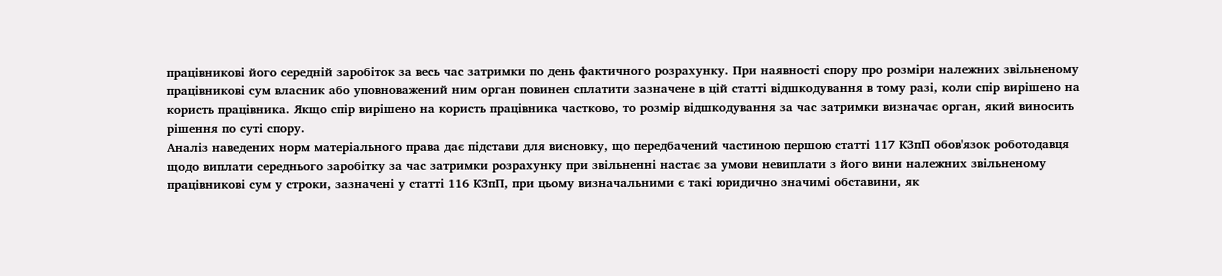працівникові його середній заробіток за весь час затримки по день фактичного розрахунку. При наявності спору про розміри належних звільненому працівникові сум власник або уповноважений ним орган повинен сплатити зазначене в цій статті відшкодування в тому разі, коли спір вирішено на користь працівника. Якщо спір вирішено на користь працівника частково, то розмір відшкодування за час затримки визначає орган, який виносить рішення по суті спору.
Аналіз наведених норм матеріального права дає підстави для висновку, що передбачений частиною першою статті 117 КЗпП обов'язок роботодавця щодо виплати середнього заробітку за час затримки розрахунку при звільненні настає за умови невиплати з його вини належних звільненому працівникові сум у строки, зазначені у статті 116 КЗпП, при цьому визначальними є такі юридично значимі обставини, як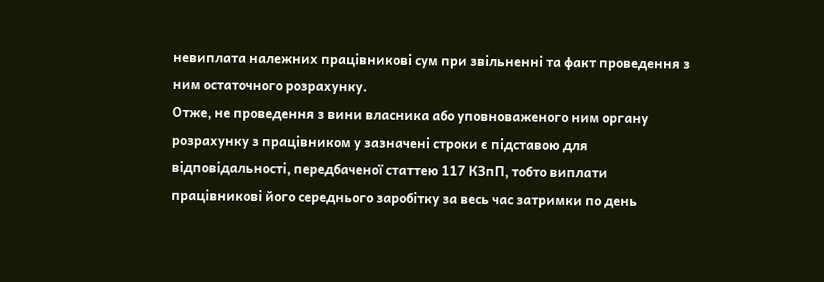невиплата належних працівникові сум при звільненні та факт проведення з ним остаточного розрахунку.
Отже, не проведення з вини власника або уповноваженого ним органу розрахунку з працівником у зазначені строки є підставою для відповідальності, передбаченої статтею 117 КЗпП, тобто виплати працівникові його середнього заробітку за весь час затримки по день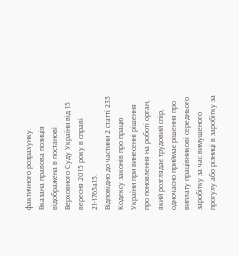фактичного розрахунку.
Вказана правова позиція відображена в постанові Верховного Суду України від 15 вересня 2015 року в справі 21-1765а15.
Відповідно до частини 2 статті 235 Кодексу законів про працю України при винесенні рішення про поновлення на роботі орган, який розглядає трудовий спір, одночасно приймає рішення про виплату працівникові середнього заробітку за час вимушеного прогулу або різниці в заробітку за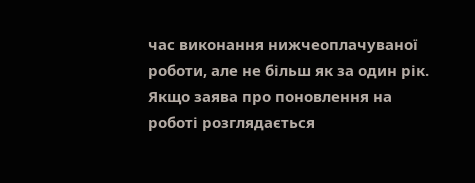час виконання нижчеоплачуваної роботи, але не більш як за один рік. Якщо заява про поновлення на роботі розглядається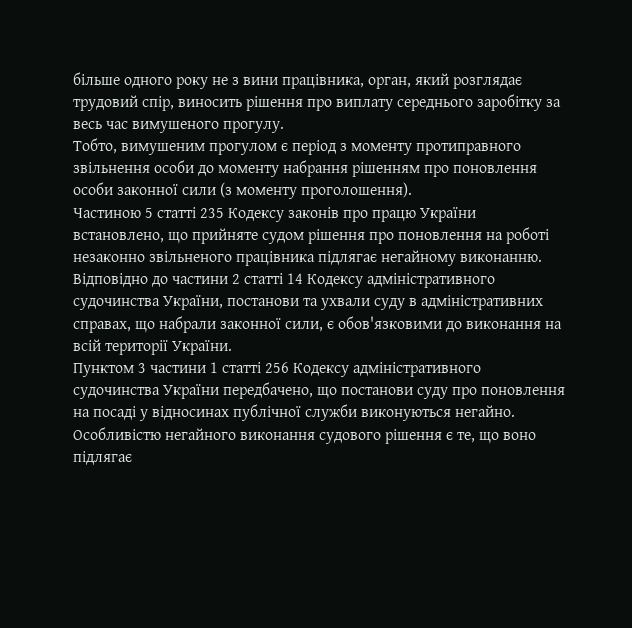більше одного року не з вини працівника, орган, який розглядає трудовий спір, виносить рішення про виплату середнього заробітку за весь час вимушеного прогулу.
Тобто, вимушеним прогулом є період з моменту протиправного звільнення особи до моменту набрання рішенням про поновлення особи законної сили (з моменту проголошення).
Частиною 5 статті 235 Кодексу законів про працю України встановлено, що прийняте судом рішення про поновлення на роботі незаконно звільненого працівника підлягає негайному виконанню.
Відповідно до частини 2 статті 14 Кодексу адміністративного судочинства України, постанови та ухвали суду в адміністративних справах, що набрали законної сили, є обов'язковими до виконання на всій території України.
Пунктом 3 частини 1 статті 256 Кодексу адміністративного судочинства України передбачено, що постанови суду про поновлення на посаді у відносинах публічної служби виконуються негайно.
Особливістю негайного виконання судового рішення є те, що воно підлягає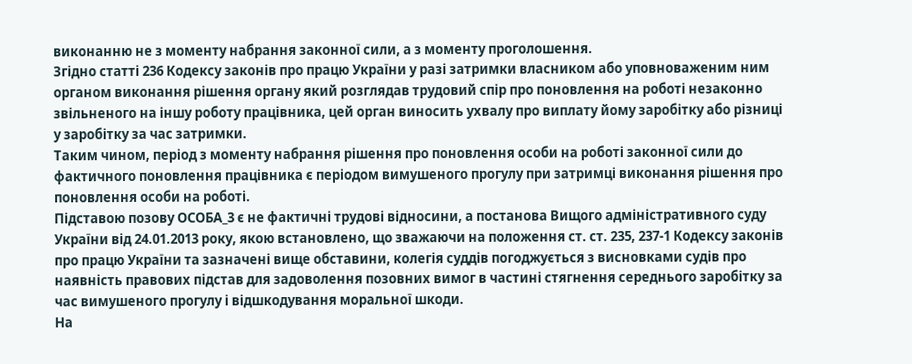виконанню не з моменту набрання законної сили, а з моменту проголошення.
Згідно статті 236 Кодексу законів про працю України у разі затримки власником або уповноваженим ним органом виконання рішення органу який розглядав трудовий спір про поновлення на роботі незаконно звільненого на іншу роботу працівника, цей орган виносить ухвалу про виплату йому заробітку або різниці у заробітку за час затримки.
Таким чином, період з моменту набрання рішення про поновлення особи на роботі законної сили до фактичного поновлення працівника є періодом вимушеного прогулу при затримці виконання рішення про поновлення особи на роботі.
Підставою позову ОСОБА_3 є не фактичні трудові відносини, а постанова Вищого адміністративного суду України від 24.01.2013 року, якою встановлено, що зважаючи на положення ст. ст. 235, 237-1 Кодексу законів про працю України та зазначені вище обставини, колегія суддів погоджується з висновками судів про наявність правових підстав для задоволення позовних вимог в частині стягнення середнього заробітку за час вимушеного прогулу і відшкодування моральної шкоди.
На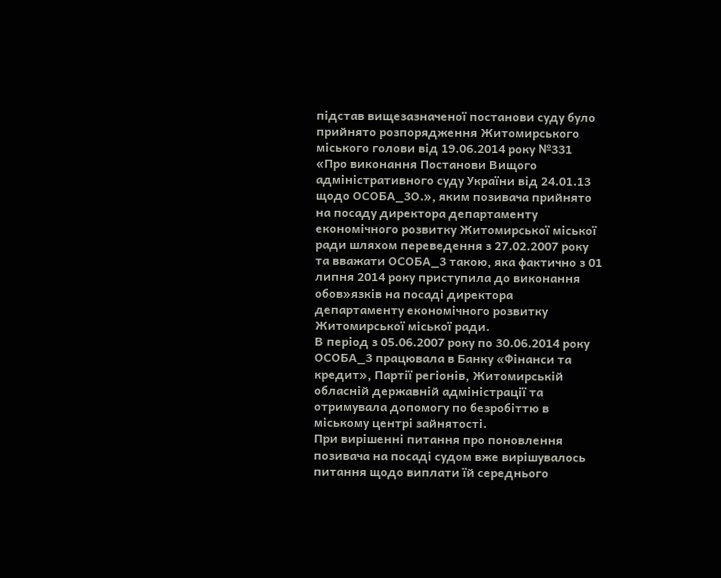підстав вищезазначеної постанови суду було прийнято розпорядження Житомирського міського голови від 19.06.2014 року №331 «Про виконання Постанови Вищого адміністративного суду України від 24.01.13 щодо ОСОБА_3О.», яким позивача прийнято на посаду директора департаменту економічного розвитку Житомирської міської ради шляхом переведення з 27.02.2007 року та вважати ОСОБА_3 такою, яка фактично з 01 липня 2014 року приступила до виконання обов»язків на посаді директора департаменту економічного розвитку Житомирської міської ради.
В період з 05.06.2007 року по 30.06.2014 року ОСОБА_3 працювала в Банку «Фінанси та кредит», Партії регіонів, Житомирській обласній державній адміністрації та отримувала допомогу по безробіттю в міському центрі зайнятості.
При вирішенні питання про поновлення позивача на посаді судом вже вирішувалось питання щодо виплати їй середнього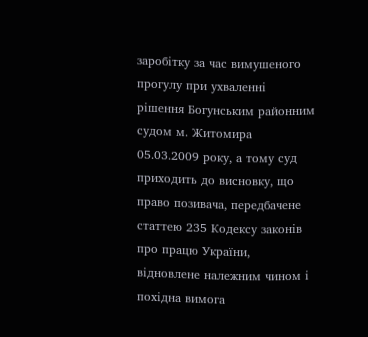заробітку за час вимушеного прогулу при ухваленні рішення Богунським районним судом м. Житомира 05.03.2009 року, а тому суд приходить до висновку, що право позивача, передбачене статтею 235 Кодексу законів про працю України, відновлене належним чином і похідна вимога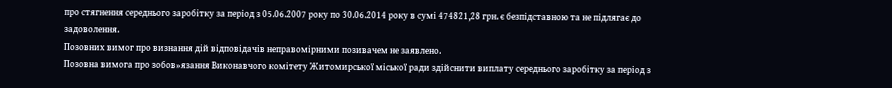про стягнення середнього заробітку за період з 05.06.2007 року по 30.06.2014 року в сумі 474821,28 грн. є безпідставною та не підлягає до задоволення.
Позовних вимог про визнання дій відповідачів неправомірними позивачем не заявлено.
Позовна вимога про зобов»язання Виконавчого комітету Житомирської міської ради здійснити виплату середнього заробітку за період з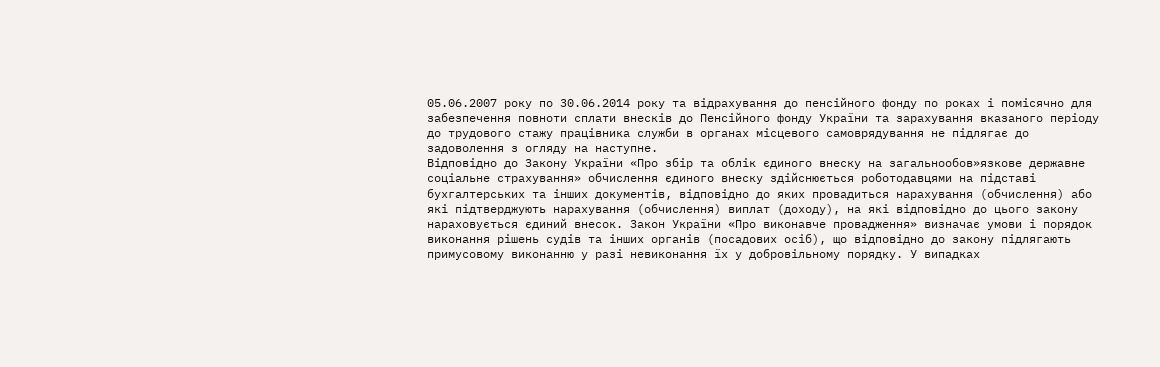05.06.2007 року по 30.06.2014 року та відрахування до пенсійного фонду по роках і помісячно для забезпечення повноти сплати внесків до Пенсійного фонду України та зарахування вказаного періоду до трудового стажу працівника служби в органах місцевого самоврядування не підлягає до задоволення з огляду на наступне.
Відповідно до Закону України «Про збір та облік єдиного внеску на загальнообов»язкове державне соціальне страхування» обчислення єдиного внеску здійснюється роботодавцями на підставі бухгалтерських та інших документів, відповідно до яких провадиться нарахування (обчислення) або які підтверджують нарахування (обчислення) виплат (доходу), на які відповідно до цього закону нараховується єдиний внесок. Закон України «Про виконавче провадження» визначає умови і порядок виконання рішень судів та інших органів (посадових осіб), що відповідно до закону підлягають примусовому виконанню у разі невиконання їх у добровільному порядку. У випадках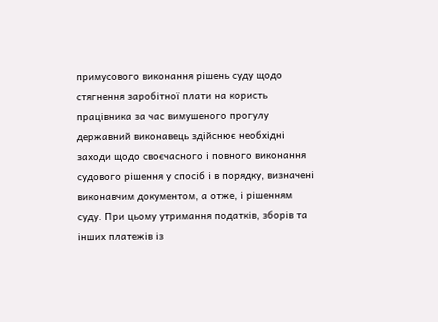примусового виконання рішень суду щодо стягнення заробітної плати на користь працівника за час вимушеного прогулу державний виконавець здійснює необхідні заходи щодо своєчасного і повного виконання судового рішення у спосіб і в порядку, визначені виконавчим документом, а отже, і рішенням суду. При цьому утримання податків, зборів та інших платежів із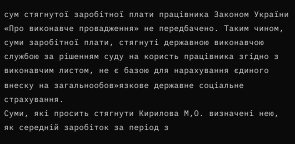сум стягнутої заробітної плати працівника Законом України «Про виконавче провадження» не передбачено. Таким чином, суми заробітної плати, стягнуті державною виконавчою службою за рішенням суду на користь працівника згідно з виконавчим листом, не є базою для нарахування єдиного внеску на загальнообов»язкове державне соціальне страхування.
Суми, які просить стягнути Кирилова М,О. визначені нею, як середній заробіток за період з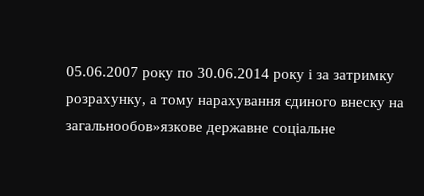05.06.2007 року по 30.06.2014 року і за затримку розрахунку, а тому нарахування єдиного внеску на загальнообов»язкове державне соціальне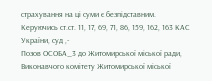страхування на ці суми є безпідставним.
Керуючись ст.ст. 11, 17, 69, 71, 86, 159, 162, 163 КАС України, суд ,-
Позов ОСОБА_3 до Житомирської міської ради, Виконавчого комітету Житомирської міської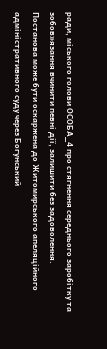ради, міського голови ОСОБА_4 про стягнення середнього заробітку та зобов»язання вчинити певні дії, залишити без задоволення.
Постанова може бути оскаржена до Житомирського апеляційного адміністративного суду через Богунський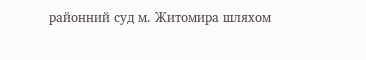районний суд м. Житомира шляхом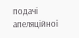подачі апеляційної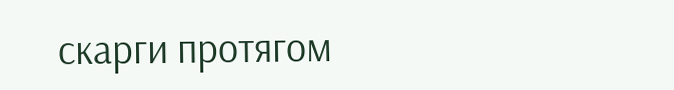скарги протягом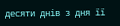десяти днів з дня її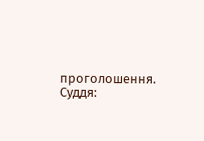проголошення.
Суддя: